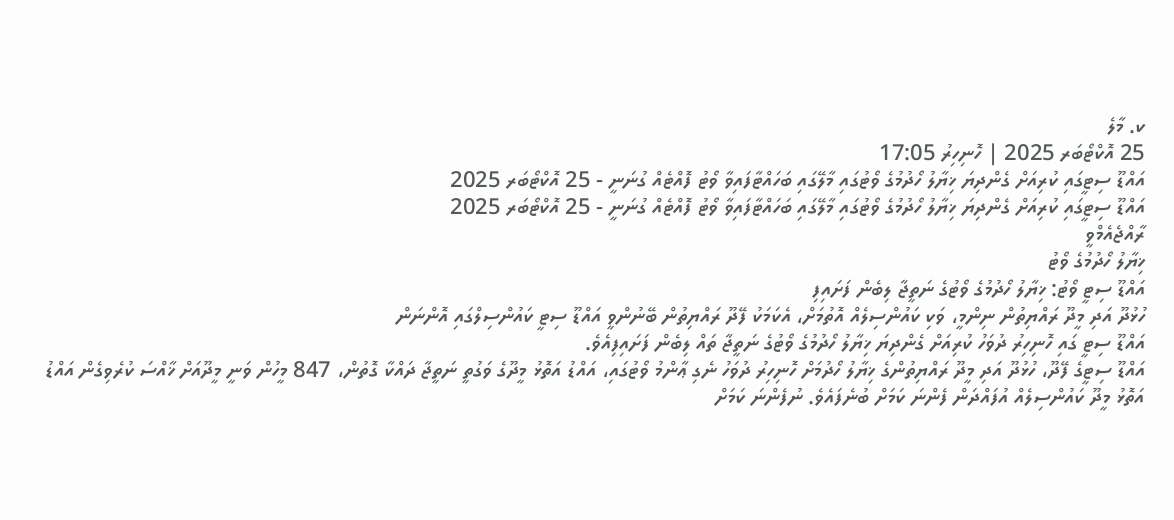ކ. މާލެ
25 އޮކްޓޯބަރ 2025 | ހޮނިހިރު 17:05
އައްޑޫ ސިޓީގައި ކުރިއަށް ގެންދިޔަ ޚިޔާލު ހޯދުމުގެ ވޯޓުގައި މާލޭގައި ބަހައްޓާފައިވާ ވޯޓު ފޮއްޓެއް ގުނަނީ - 25 އޮކްޓޯބަރ 2025
އައްޑޫ ސިޓީގައި ކުރިއަށް ގެންދިޔަ ޚިޔާލު ހޯދުމުގެ ވޯޓުގައި މާލޭގައި ބަހައްޓާފައިވާ ވޯޓު ފޮއްޓެއް ގުނަނީ - 25 އޮކްޓޯބަރ 2025
ރާއްޖެއެމްވީ
ޚިޔާލު ހޯދުމުގެ ވޯޓު
އައްޑޫ ސިޓީ ވޯޓު: ޚިޔާލު ހޯދުމުގެ ވޯޓުގެ ނަތީޖާ ލިބެން ފަށައިފި
ހުޅުދޫ އަދި މީދޫ ރައްޔިތުން ނިންމީ، ވަކި ކައުންސިލެއް އޮތުމަށް، އެކަމަކު ފޭދޫ ރައްޔިތުން ބޭނުންވީ އައްޑޫ ސިޓީ ކައުންސިލްގައި އޮންނަން
އައްޑޫ ސިޓީ ގައި ހޮނިހިރު ދުވަހު ކުރިއަށް ގެންދިޔަ ޚިޔާލު ހޯދުމުގެ ވޯޓުގެ ނަތީޖާ ތައް ލިބެން ފަށައިފިއެވެ.
އައްޑޫ ސިޓީގެ ފޭދޫ، ހުޅުދޫ އަދި މީދޫ ރައްޔިތުންގެ ޚިޔާލު ހޯދުމަށް ހޮނިހިރު ދުވަހު ނެގި ޢާންމު ވޯޓުގައި، އައްޑު އަތޮޅު މީދޫގެ ވަގުތީ ނަތީޖާ ދައްކާ ގޮތުން، 847 މީހުން ވަނީ މީދޫއަށް ޚާއްސަ ކުރެވިގެން އައްޑު އަތޮޅު މީދޫ ކައުންސިލެއް އުފައްދަން ފެންނަ ކަމަށް ބުނެފައެވެ. ނުފެންނަ ކަމަށް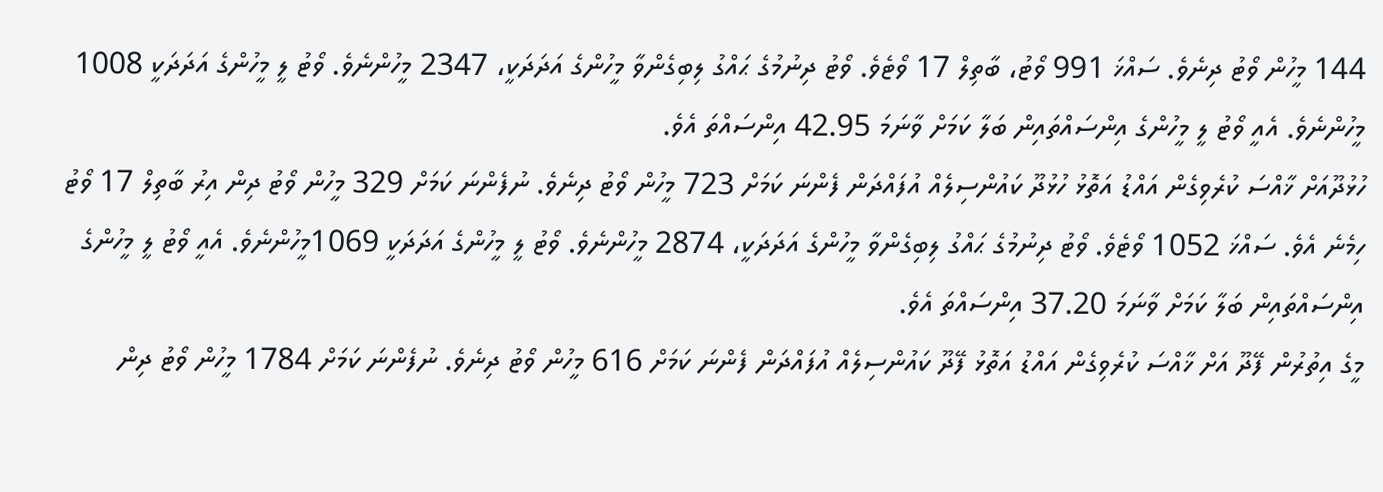144 މީހުން ވޯޓު ދިނެވެ. ސައްޚަ 991 ވޯޓު، ބާތިލް 17 ވޯޓެވެ. ވޯޓު ދިނުމުގެ ޙައްގު ލިބިގެންވާ މީހުންގެ އަދަދަކީ، 2347 މީހުންނެވެ. ވޯޓު ލީ މީހުންގެ އަދަދަކީ 1008 މީހުންނެވެ. އެއީ ވޯޓު ލީ މީހުންގެ އިންސައްތައިން ބަލާ ކަމަށް ވާނަމަ 42.95 އިންސައްތަ އެވެ.
ހުޅުދޫއަށް ޚާއްސަ ކުރެވިގެން އައްޑު އަތޮޅު ހުޅުދޫ ކައުންސިލެއް އުފައްދަން ފެންނަ ކަމަށް 723 މީހުން ވޯޓު ދިނެވެ. ނުފެންނަ ކަމަށް 329 މީހުން ވޯޓު ދިން އިރު ބާތިލް 17 ވޯޓު ހިމެނެ އެވެ. ސައްޚަ 1052 ވޯޓެވެ. ވޯޓު ދިނުމުގެ ޙައްގު ލިބިގެންވާ މީހުންގެ އަދަދަކީ، 2874 މީހުންނެވެ. ވޯޓު ލީ މީހުންގެ އަދަދަކީ 1069މީހުންނެވެ. އެއީ ވޯޓު ލީ މީހުންގެ އިންސައްތައިން ބަލާ ކަމަށް ވާނަމަ 37.20 އިންސައްތަ އެވެ.
މީގެ އިތުރުން ފޭދޫ އަށް ޚާއްސަ ކުރެވިގެން އައްޑު އަތޮޅު ފޭދޫ ކައުންސިލެއް އުފައްދަން ފެންނަ ކަމަށް 616 މީހުން ވޯޓު ދިނެވެ. ނުފެންނަ ކަމަށް 1784 މީހުން ވޯޓު ދިން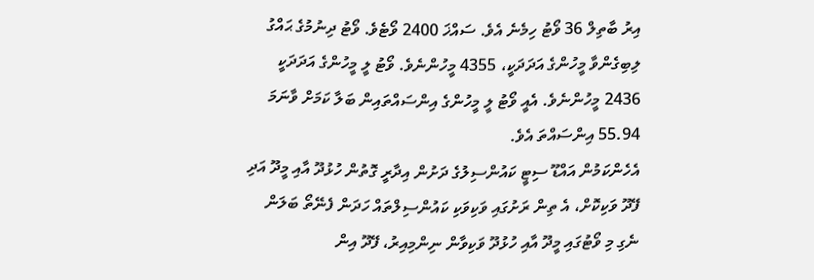އިރު ބާތިލް 36 ވޯޓު ހިމެނެ އެވެ. ސައްޚަ 2400 ވޯޓެވެ. ވޯޓު ދިނުމުގެ ޙައްގު ލިބިގެންވާ މީހުންގެ އަދަދަކީ، 4355 މީހުންނެވެ. ވޯޓު ލީ މީހުންގެ އަދަދަކީ 2436 މީހުންނެވެ. އެއީ ވޯޓު ލީ މީހުންގެ އިންސައްތައިން ބަލާ ކަމަށް ވާނަމަ 55.94 އިންސައްތަ އެވެ.
އެހެންކަމުން އައްޑޫ ސިޓީ ކައުންސިލުގެ ދަށުން އިދާރީ ގޮތުން ހުޅުދޫ އާއި މީދޫ އަދި ފޭދޫ ވަކިކޮށް، އެ ތިން ރަށުގައި ވަކިވަކި ކައުންސިލްތައް ހަދަން ފެނޭތޯ ބަލަން ނެގި މި ވޯޓުގައި މީދޫ އާއި ހުޅުދޫ ވަކިވާން ނިންމިއިރު، ފޭދޫ އިން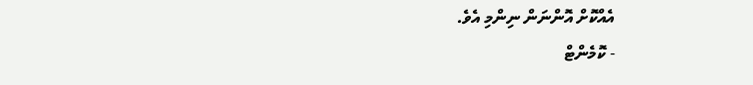އެއްކޮށް އޮންނަން ނިންމި އެވެ.
- ކޮމެންޓް